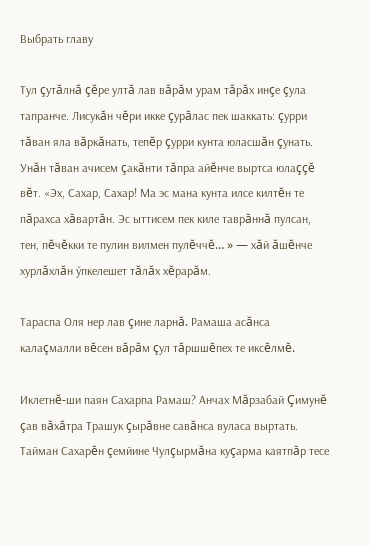Выбрать главу

Тул çутăлнă çĕре ултă лав вăрăм урам тăрăх инçе çула тапранче. Лисукăн чĕри икке çурăлас пек шаккать: çурри тăван яла вăркăнать, тепĕр çурри кунта юласшăн çунать. Унăн тăван ачисем çакăнти тăпра айĕнче выртса юлаççĕ вĕт. «Эх, Сахар, Сахар! Ма эс мана кунта илсе килтĕн те пăрахса хăвартăн. Эс ыттисем пек киле таврăннă пулсан, тен, пĕчĕкки те пулин вилмен пулĕччĕ… » — хăй ăшĕнче хурлăхлăн ӳпкелешет тăлăх хĕрарăм.

Тараспа Оля нер лав çине ларнă. Рамаша асăнса калаçмалли вĕсен вăрăм çул тăршшĕпех те иксĕлмĕ.

Иклетнĕ-ши паян Сахарпа Рамаш? Анчах Мăрзабай Çимунĕ çав вăхăтра Трашук çырăвне савăнса вуласа выртать. Тайман Сахарĕн çемйине Чулçырмăна куçарма каятпăр тесе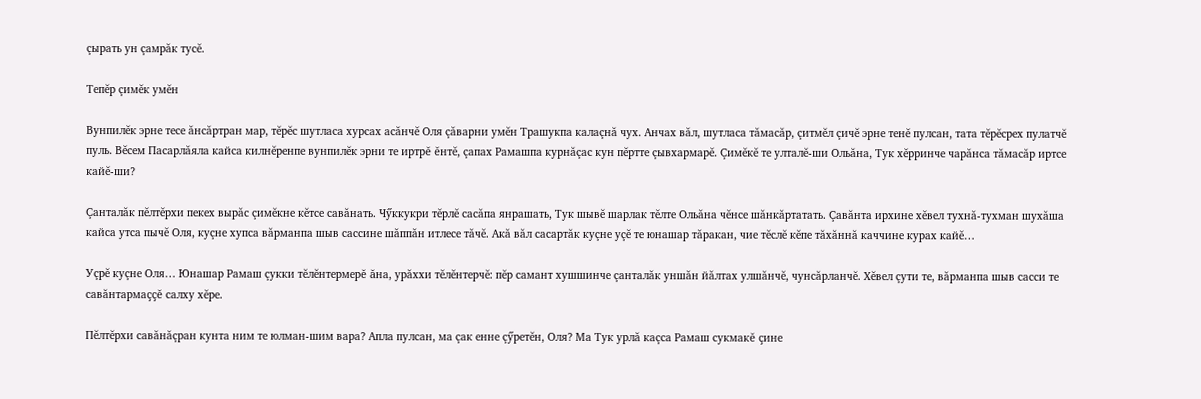çырать ун çамрăк тусĕ.

Тепĕр çимĕк умĕн

Вунпилĕк эрне тесе ăнсăртран мар, тĕрĕс шутласа хурсах асăнчĕ Оля çăварни умĕн Трашукпа калаçнă чух. Анчах вăл, шутласа тăмасăр, çитмĕл çичĕ эрне тенĕ пулсан, тата тĕрĕсрех пулатчĕ пуль. Вĕсем Пасарлăяла кайса килнĕренпе вунпилĕк эрни те иртрĕ ĕнтĕ, çапах Рамашпа курнăçас кун пĕртте çывхармарĕ. Çимĕкĕ те улталĕ-ши Ольăна, Тук хĕрринче чарăнса тăмасăр иртсе кайĕ-ши?

Çанталăк пĕлтĕрхи пекех вырăс çимĕкне кĕтсе савăнать. Чӳккукри тĕрлĕ сасăпа янрашать, Тук шывĕ шарлак тĕлте Ольăна чĕнсе шăнкăртатать. Çавăнта ирхине хĕвел тухнă-тухман шухăша кайса утса пычĕ Оля, куçне хупса вăрманпа шыв сассине шăппăн итлесе тăчĕ. Акă вăл сасартăк куçне уçĕ те юнашар тăракан, чие тĕслĕ кĕпе тăхăннă каччине курах кайĕ…

Уçрĕ куçне Оля… Юнашар Рамаш çукки тĕлĕнтермерĕ ăна, урăххи тĕлĕнтерчĕ: пĕр самант хушшинче çанталăк уншăн йăлтах улшăнчĕ, чунсăрланчĕ. Хĕвел çути те, вăрманпа шыв сасси те савăнтармаççĕ салху хĕре.

Пĕлтĕрхи савăнăçран кунта ним те юлман-шим вара? Апла пулсан, ма çак енне çӳретĕн, Оля? Ма Тук урлă каçса Рамаш сукмакĕ çине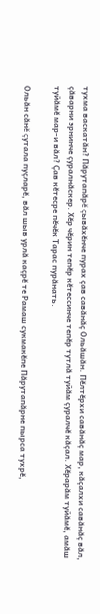тухма васкатăн? Пăрутапăрĕ çывăхĕнче пурах çав савăнăç Ольăшăн. Пĕлтĕрхи савăнăç мар, кăçалхи савăнăç вăл, çăварни эрнинче çуралнăскер. Хĕр чĕрин тепĕр кĕтессинче тепĕр тутлă туйăм çуралчĕ кăçал. Хĕрарăм туйăмĕ, амăш туйăмĕ мар-и вăл? Çав кĕтесре пĕчĕк Тарас пурăнать.

Ольăн сăнĕ çутала пуçларĕ, вăл шыв урлă каçрĕ те Рамаш сукмакĕпе Пăрутапăрне пырса тухрĕ,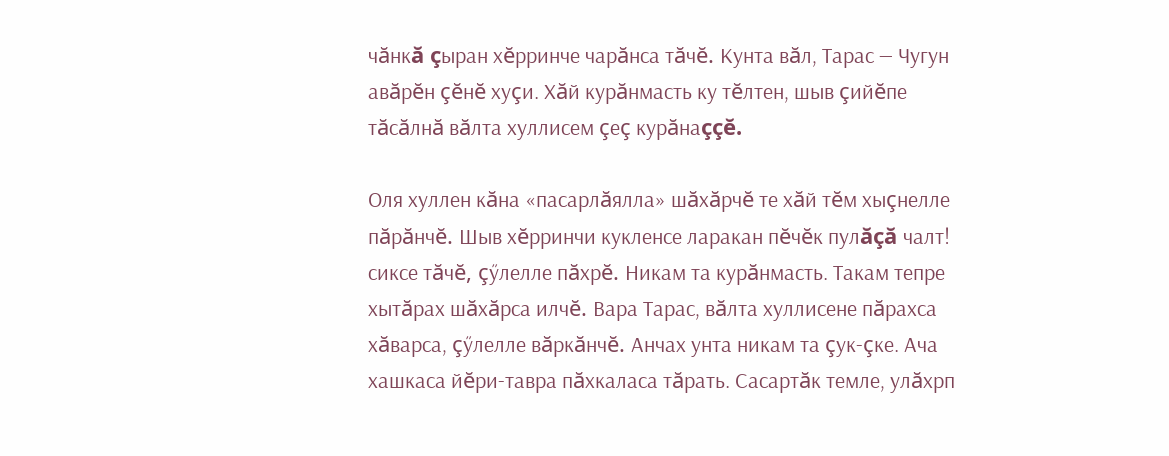чăнкă çыран хĕрринче чарăнса тăчĕ. Кунта вăл, Тарас — Чугун авăрĕн çĕнĕ хуçи. Хăй курăнмасть ку тĕлтен, шыв çийĕпе тăсăлнă вăлта хуллисем çеç курăнаççĕ.

Оля хуллен кăна «пасарлăялла» шăхăрчĕ те хăй тĕм хыçнелле пăрăнчĕ. Шыв хĕрринчи кукленсе ларакан пĕчĕк пулăçă чалт! сиксе тăчĕ, çӳлелле пăхрĕ. Никам та курăнмасть. Такам тепре хытăрах шăхăрса илчĕ. Вара Тарас, вăлта хуллисене пăрахса хăварса, çӳлелле вăркăнчĕ. Анчах унта никам та çук-çке. Ача хашкаса йĕри-тавра пăхкаласа тăрать. Сасартăк темле, улăхрп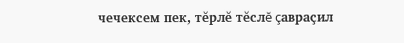чечексем пек, тĕрлĕ тĕслĕ çавраçил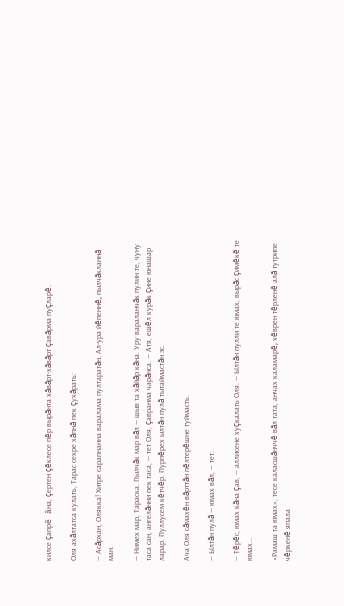килсе çапрĕ ăна, çертен çĕклесе пĕр вырăнта хăвăрт-хăвăрт çавăрма пуçларĕ.

Оля ахăлтатса кулать, Тарас сехре хăпнă пек çухăрать:

— Асăрхан, Олякка! Хитре сарапнанна варалама пултаратăн. Ал-ура йĕпеннĕ, пылчăкланнă ман.

— Нимех мар, Тараска. Пылчăк мар вăл — шыв та хăйăр кăна. Уру вараланчăк пулин те, чуну таса сан, ангелăнни пек таса, — тет Оля, çавранма чарăнса. — Атя, ешĕл курăк çине юнашар ларар. Пуллусем кĕтчĕр. Пурпĕрех ылтăн пулă тытаймастăн эс.

Ача Оля сăмахĕн вăрттăн пĕлтерĕшне туймасть.

— Ылтăн пулă — юмах вăл, — тет.

— Тĕрĕс, юмах кăна çав, — аллисене хуçкалать Оля. — Ылтăн пулли те юмах, вырăс çимĕкĕ те юмах…

«Рамаш та юмах», тесе каласшăнччĕ вăл тата, анчах каламарĕ, хĕврен тĕрленĕ алă тутрипе чĕркенĕ япала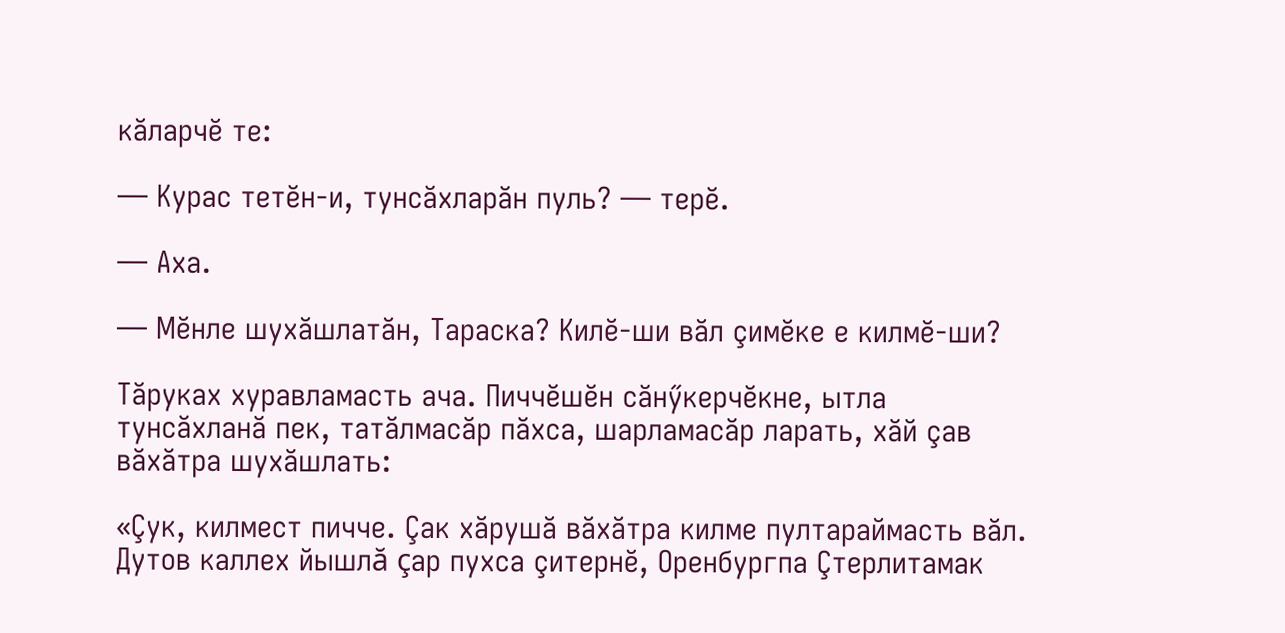кăларчĕ те:

— Курас тетĕн-и, тунсăхларăн пуль? — терĕ.

— Аха.

— Мĕнле шухăшлатăн, Тараска? Килĕ-ши вăл çимĕке е килмĕ-ши?

Тăруках хуравламасть ача. Пиччĕшĕн сăнӳкерчĕкне, ытла тунсăхланă пек, татăлмасăр пăхса, шарламасăр ларать, хăй çав вăхăтра шухăшлать:

«Çук, килмест пичче. Çак хăрушă вăхăтра килме пултараймасть вăл. Дутов каллех йышлă çар пухса çитернĕ, Оренбургпа Çтерлитамак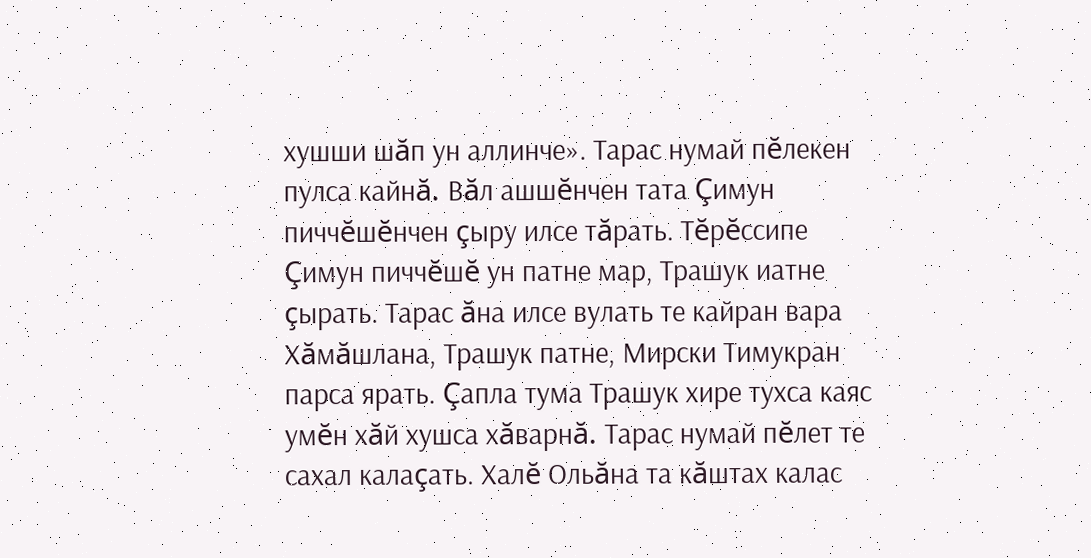хушши шăп ун аллинче». Тарас нумай пĕлекен пулса кайнă. Вăл ашшĕнчен тата Çимун пиччĕшĕнчен çыру илсе тăрать. Тĕрĕссипе Çимун пиччĕшĕ ун патне мар, Трашук иатне çырать. Тарас ăна илсе вулать те кайран вара Хăмăшлана, Трашук патне, Мирски Тимукран парса ярать. Çапла тума Трашук хире тухса каяс умĕн хăй хушса хăварнă. Тарас нумай пĕлет те сахал калаçать. Халĕ Ольăна та кăштах калас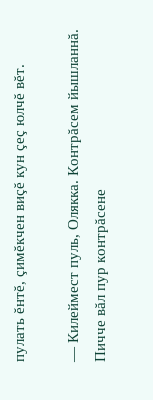пулать ĕнтĕ, çимĕкчен виçĕ кун çеç юлчĕ вĕт.

— Килеймест пуль, Олякка. Контрăсем йышланнă. Пичче вăл пур контрăсене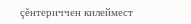çĕнтериччен килеймест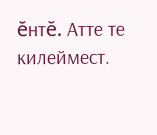ĕнтĕ. Атте те килеймест.